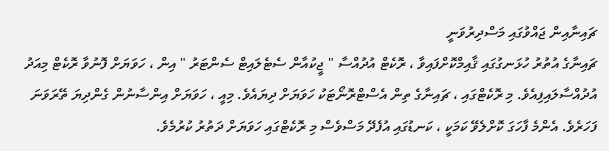ޗައިނާއިން ޖައްވުގައި މަސްދިރުވަނީ
ޗައިނާގެ އުތުރު ހުޅަނގުގައި ޤާއިމްކޮށްފައިވާ ، ރޮކެޓް އުދުއްސާ " ޖީކުއާން ސެޓެލައިޓް ސެންޓަރު " އިން ، ހަވަޔަށް ފޮނުވާ ރޮކެޓް މިއަދު އުދުއްސާލައިފިއެވެ. މި ރޮކެޓްގައި ، ޗައިނާގެ ތިން އެސްޓްރޮނޯޓަކު ހަވަޔަށް ދިޔައެވެ. މިއީ ، ހަވަޔަށް އިންސާނުން ގެންދިޔަ ތޭރަވަނަ ފަހަރެވެ. އެންމެ ފާހަގަ ކޮށްލެވޭ ކަމަކީ ، ކަނޑުގައި އުފެދޭ މަސްވެސް މި ރޮކެޓްގައި ހަވަޔަށް ދަތުރު ކުރުމެވެ.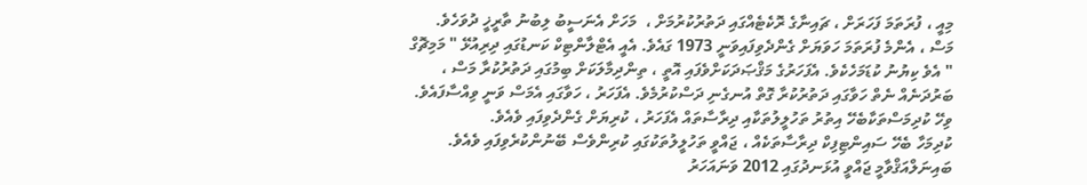މިއީ ، ފުރަތަމަ ފަހަރަށް ، ޗައިނާގެ ރޮކެޓެއްގައި ދަތުރުކުރުމަށް ،  މަހަށް އެނަސީބު ލިބުނު ތާރީޚީ ދުވަހެވެ. މަސް ، އެންމެ ފުރަތަމަ ހަވަޔަށް ގެންދެވިފައިވަނީ 1973 ގައެވެ. އެއީ އެޓްލާންޓިކް ކަނޑުގައި ދިރިއުޅޭ " މަމިޗޮގް " އެވެ ކިޔުނު ކުޑަމަހެކެވެ. އެފަހަރުގެ މަޤްޞަދަކަށްވެފައި އޮތީ ، ތިންދިމާލަކަށް ބިމުގައި ދަތުރުކުރާ މަސް ، ބަރުދަނެއް ނެތް ހަވާގައި ދަތުރުކުރާ ގޮތް އުނގެނި ދަސްކުރުމެވެ. އެފަހަރު ، ހަވާގައި އެމަސް ވަނީ ވިއްސާފައެވެ. ވިހޭ ކުދިމަސްތަކާބެހޭ އިތުރު ތަހުލީލުތަކާއި ދިރާސާތައް އެފަހަރު ، ކުރިޔަށް ގެންދެވިފައި ވެއެވެ.
ކުދިމަހާ ބެހޭ ސައިންޓިފިކް ދިރާސާތަކެއް ، ޖައްވީ ތަހުލީލުތަކުގައި ކުރިންވެސް ބޭނުންކުރެވިފައި ވެއެވެ. ބައިނަލްއަޤްވާމީ ޖައްވީ އުޅަނދުގައި 2012 ވަނައަހަރު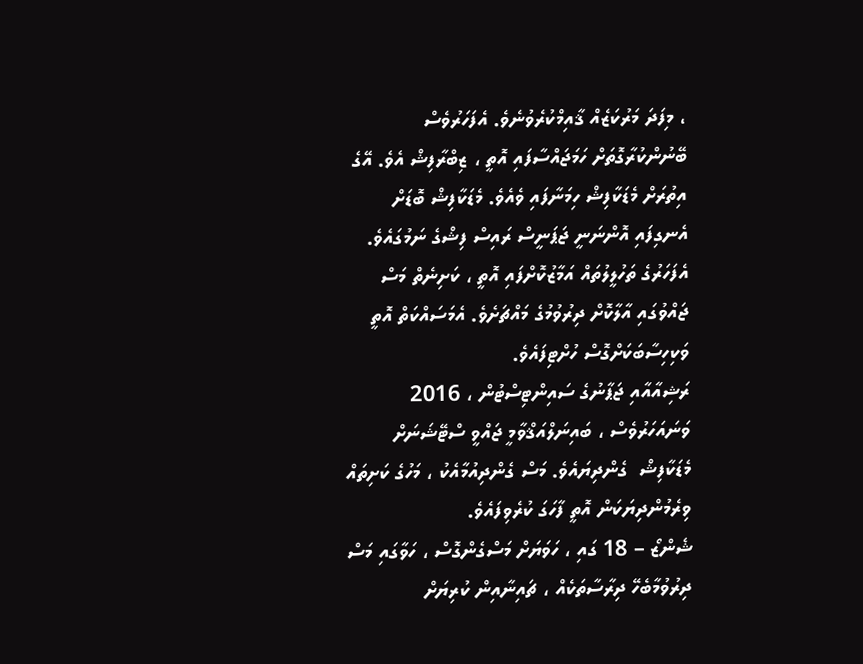، މިފަދަ މަރުކަޒެއް ޤާއިމްކުރެވުނެވެ. އެފަހަރުވެސް ބޭނުންކުރާގޮތަށް ހަމަޖައްސާފައި އޮތީ ، ޒިބްރާފިޝް އެވެ. އޭގެ އިތުރަށް މެޑަކާފިޝް ހިމަނާފައި ވެއެވެ. މެޑަކާފިޝް ބޮޑަށް އެނގިފައި އޮންނަނީ ޖަޕަނީސް ރައިސް ފިޝްގެ ނަމުގައެވެ. އެފަހަރުގެ ތަހުލީލުތައް އަމާޒުކޮށްފައި އޮތީ ، ކަށިނެތް މަސް ޖައްވުގައި އާލާކޮށް ދިރުވުމުގެ މައްޗަށެވެ. އެމަސައްކަތް އޮތީ ވަކިހިސާބަކަށްގޮސް ހުށްޓިފައެވެ.
ރަޝިއާއާއި ޖަޕާނުގެ ސައިންޓިސްޓުން ، 2016 ވަނައަހަރުވެސް ، ބައިނަލްއަޤްވާމީ ޖައްވީ ސްޓޭޝަނަށް މެޑަކާފިޝް  ގެންދިޔައެވެ. މަސް ގެންދިއުމާއެކު ، މަހުގެ ކަށިތައް ވިރެމުންދިޔަކަން އޮތީ ފާހަގަ ކުރެވިފައެވެ.
ޝެންޒޯ – 18 ގައި ، ހަވަޔަށް މަސްގެންގޮސް ، ހަވާގައި މަސް ދިރުވުމާބެހޭ ދިރާސާތަކެއް ، ޗައިނާއިން ކުރިޔަށް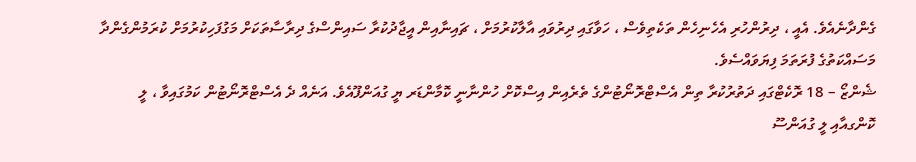ގެންދާނެއެވެ. އެއީ ، ދިރުންހުރި އެހެނިހެން ތަކެތިވެސް ، ހަވާގައި ދިރުވައި އާލާކުރުމަށް ، ޗައިނާއިން އީޖާދުކުރާ ސައިންސްގެ ދިރާސާތަކަށް މަގުފަހިކުރުމަށް ކުރަމުންގެންދާ މަސައްކަތުގެ ފުރަތަމަ ފިޔަވައްސެވެ.
ޝެންޒޯ – 18 ރޮކެޓްގައި ދަތުރުކުރާ ތިން އެސްޓްރޮނޯޓުންގެ ތެރެއިން އިސްކޮށް ހުންނާނީ ކޮމާންޑަރ ޔީ ގުއަންފޫއެވެ. އަނެއް ދެ އެސްޓްރޮނޯޓުން ކަމުގައިވާ ، ލީ ކޮންގއާއި ލީ ގުއަންސޫ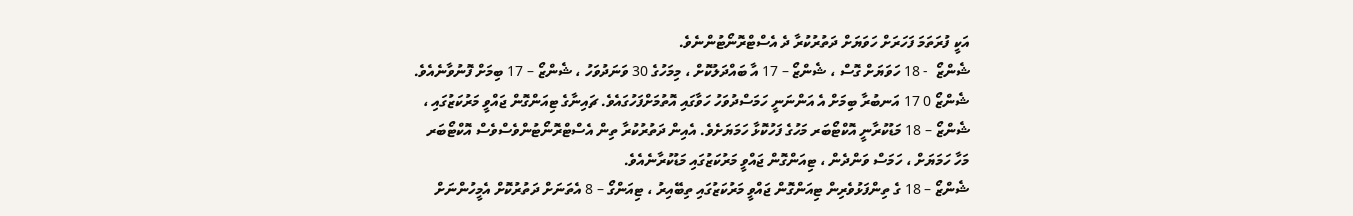އަކީ ފުރަތަމަ ފަހަރަށް ހަވަޔަށް ދަތުރުކުރާ ދެ އެސްޓްރޮނޯޓުންނެވެ.
ޝެންޒޯ  - 18 ހަވަޔަށް ގޮސް ، ޝެންޒޯ – 17 އާ ބައްދަލުކޮށް ، މިމަހުގެ 30 ވަނަދުވަހު ، ޝެންޒޯ – 17 ބިމަށް ފޮނުވާނެއެވެ. ޝެންޒޯ 0 17 އަނބުރާ ބިމަށް އެ އަންނަނީ ހަމަސްދުވަހު ހަވާގައި އޮތުމަށްފަހުގައެވެ. ޗައިނާގެ ޓިއަންގޮން ޖައްވީ މަރުކަޒުގައި ، ޝެންޒޯ – 18 މަޑުކުރާނީ އޮކްޓޯބަރ މަހުގެ ފަހުކޮޅާ ހަމަޔަށެވެ. އެއިން ދަތުރުކުރާ ތިން އެސްޓްރޮނޯޓުންވެސްވެސް އޮކްޓޯބަރ މަހާ ހަމަޔަށް ، ހަމަސް ވަންދެން ، ޓިއަންގޮން ޖައްވީ މަރުކަޒުގައި މަޑުކުރާނެއެވެ.
ޝެންޒޯ – 18 ގެ ތިންފަޅުވެރިން ޓިއަންގޮން ޖައްވީ މަރުކަޒުގައި ތިބޭއިރު ، ޓިއަންގޯ – 8 އެތަނަށް ދަތުރުކޮށް އެމީހުންނަށް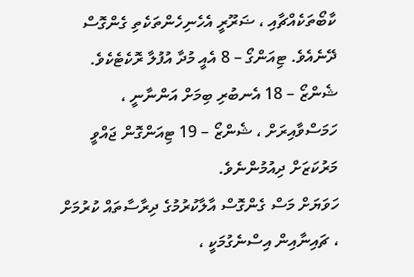ކާބޯތަކެއްޗާއި ، ޟަރޫރީ އެހެނިހެންތަކެތި ގެންގޮސް ދޭނެއެވެ. ޓިއަންގޯ – 8 އެއީ މުދާ އުފުލާ ރޮކެޓެކެވެ. ޝެންޒޯ – 18 އެނބުރި ބިމަށް އަންނާނީ ، ހަމަސްވާއިރަށް ، ޝެންޒޯ – 19 ޓިއަންގޮން ޖައްވީ މަރުކަޒަށް ދިއުމުންނެވެ.
ހަވަޔަށް މަސް ގެންގޮސް އާލާކުރުމުގެ ދިރާސާތައް ކުރުމަށް ، ޗައިނާއިން އިސްނެގުމަކީ ،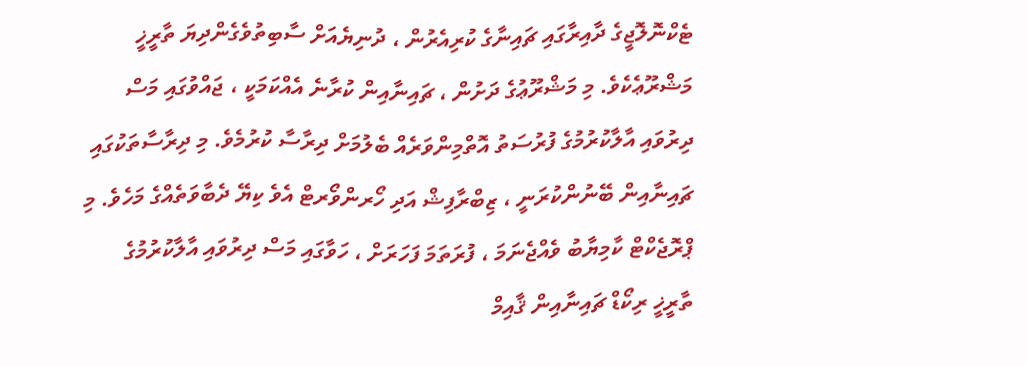ޓެކްނޮލޮޖީގެ ދާއިރާގައި ޗައިނާގެ ކުރިއެރުން ، ދުނިޔެއަށް ސާބިތުވެގެންދިޔަ ތާރީޚީ މަޝްރޫޢެކެވެ. މި މަޝްރޫޢުގެ ދަށުން ، ޗައިނާއިން ކުރާނެ އެއްކަމަކީ ، ޖައްވުގައި މަސް ދިރުވައި އާލާކުރުމުގެ ފުރުސަތު އޮތްމިންވަރެއް ބެލުމަށް ދިރާސާ ކުރުމެވެ. މި ދިރާސާތަކުގައި ޗައިނާއިން ބޭނުންކުރަނީ ، ޒިބްރާފިޝް އަދި ހޯރންވޯރޓް އެވެ ކިޔޭ ދެބާވަތެއްގެ މަހެވެ. މި ޕްރޮޖެކްޓް ކާމިޔާބު ވެއްޖެނަމަ ، ފުރަތަމަ ފަހަރަށް ، ހަވާގައި މަސް ދިރުވައި އާލާކުރުމުގެ ތާރީޚީ ރިކޯޑް ޗައިނާއިން ޤާއިމް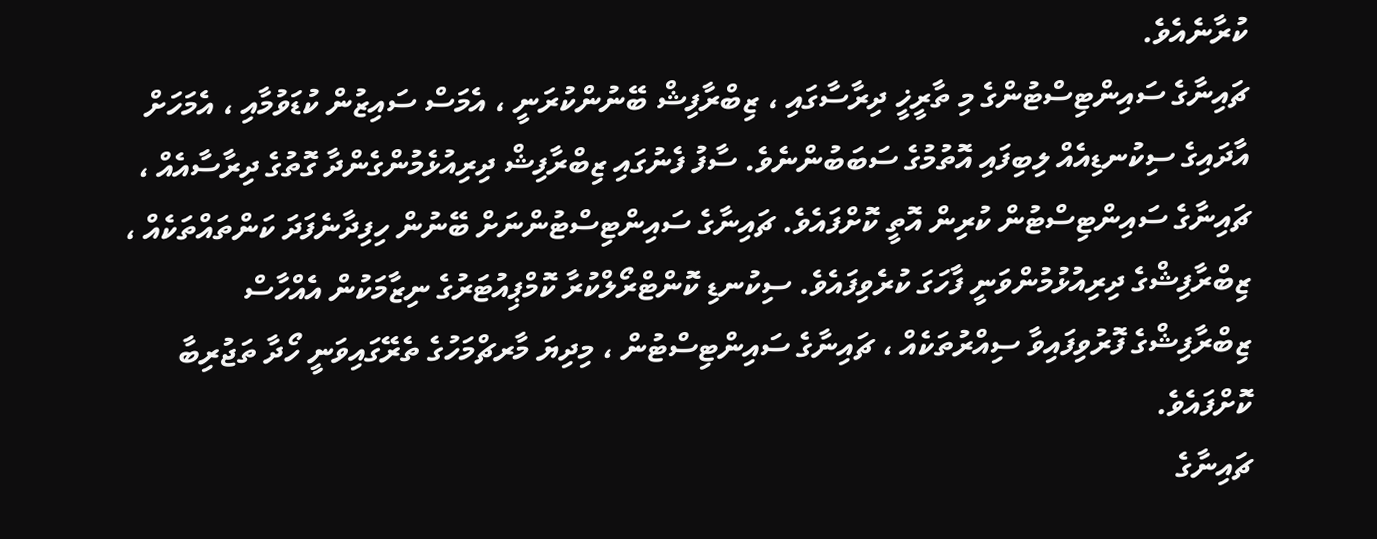ކުރާނެއެވެ.
ޗައިނާގެ ސައިންޓިސްޓުންގެ މި ތާރީޚީ ދިރާސާގައި ، ޒިބްރާފިޝް ބޭނުންކުރަނީ ، އެމަސް ސައިޒުން ކުޑަވުމާއި ، އެމަހަށް  އާދައިގެ ސިކުނޑިއެއް ލިބިފައި އޮތުމުގެ ސަބަބުންނެވެ. ސާފު ފެނުގައި ޒިބްރާފިޝް ދިރިއުޅެމުންގެންދާ ގޮތުގެ ދިރާސާއެއް ، ޗައިނާގެ ސައިންޓިސްޓުން ކުރިން އޮތީ ކޮށްފައެވެ. ޗައިނާގެ ސައިންޓިސްޓުންނަށް ބޭނުން ހިފިދާނެފަދަ ކަންތައްތަކެއް ، ޒިބްރާފިޝްގެ ދިރިއުޅުމުންވަނީ ފާހަގަ ކުރެވިފައެވެ. ސިކުނޑި ކޮންޓްރޯލްކުރާ ކޮމްޕިއުޓަރުގެ ނިޒާމަކުން އެއްހާސް ޒިބްރާފިޝްގެ ފޮރުވިފައިވާ ސިއްރުތަކެއް ، ޗައިނާގެ ސައިންޓިސްޓުން ، މިދިޔަ މާރޗްމަހުގެ ތެރޭގައިވަނީ ހޯދާ ތަޖުރިބާ ކޮށްފައެވެ.
ޗައިނާގެ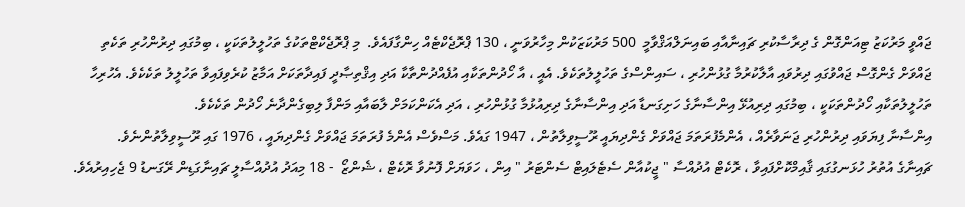ޖައްވީ މަރުކަޒު ޓިއަންގޮން ގެ ދިރާސާކުރި ޗައިނާއާއި ބައިނަލްއަޤްވާމީ  500 މަރުކަޒަކުން މިހާރުވަނީ ، 130 ޕްރޮޖެކްޓެއް ހިންގާފައެވެ.  މި ޕްރޮޖެކްޓްތަކުގެ ތަހުލީލުތަކަކީ ، ބިމުގައި ދިރުންހުރި ތަކެތި ޖައްވަށް ގެންގޮސް ޖައްވުގައި ދިރުވައި އާލާކުރުމާ ގުޅުންހުރި ، ސައިންސްގެ ތަހުލީލުތަކެވެ. އެއީ ، އާ ހޯދުންތަކާއި އުފެއްދުންތާކާ އަދި އިޤްތިޞާދީ ފައިދާތަކަށް އަމާޒު ކުރެވިފައިވާ ތަހުލީލު ތަކެކެވެ. އެހުރިހާ ތަހުލީލުތަކާއި ހޯދުންތަކަކީ ، ބިމުގައި ދިރިއުޅޭ އިންސާނާގެ ހަށިގަނޑާ އަދި އިންސާނާގެ ދިރިއުޅުމާ ގުޅުންހުރި ، އަދި އެކަންކަމަށް ލާބައާއި މަންފާ ލިބިގެންދާނެ ހޯދުން ތަކެކެވެ.
އިންސާނާ ފިޔަވައި ދިރުންހުރި ޖަނަވާރެއް ، އެންމެފުރަތަމަ ޖައްވަށް ގެންދިޔައީ ރޫސީވިލާތުން ، 1947 ގައެވެ. މަސްވެސް އެންމެ ފުރަތަމަ ޖައްވަށް ގެންދިޔައީ ، 1976 ގައި ރޫސީވިލާތުންނެވެ.
ޗައިނާގެ އުތުރު ހުޅަނގުގައި ޤާއިމްކޮށްފައިވާ ، ރޮކެޓް އުދުއްސާ " ޖީކުއާން ސެޓެލައިޓް ސެންޓަރު " އިން ، ހަވަޔަށް ފޮނުވާ ރޮކެޓް ، ޝެންޒޯ  - 18 މިއަދު އުދުއްސާލީ ޗައިނާގަޑިން ރޭގަނޑު 9 ޖެހިއިރުއެވެ.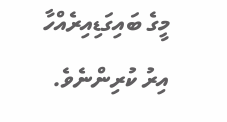މީގެ ބައިގަޑިއިރެއްހާ އިރު ކުރިންނެވެ.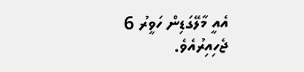އެއީ މާލޭގަޑިން ހަވީރު 6 ޖެހިއިރުއެވެ.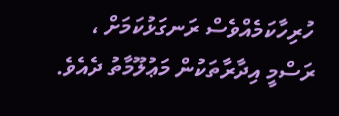ހުރިހާކަމެއްވެސް ރަނގަޅުކަމަށް ، ރަސްމީ އިދާރާތަކުން މަޢުލޫމާތު ދެއެވެ.